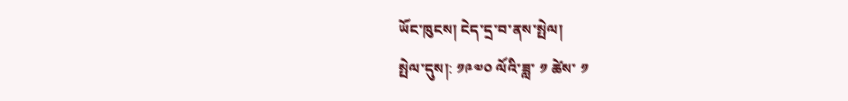ཡོང་ཁུངས། ངེད་དྲ་བ་ནས་སྤེལ།
སྤེལ་དུས།: ༡༩༧༠ ལོའི་ཟླ་ ༡ ཚེས་ ༡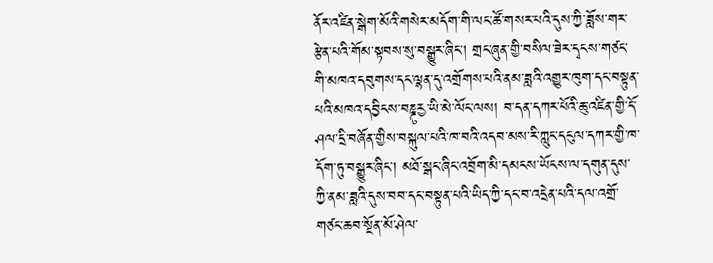ནོར་འཛིན་སྒེག་མོའི་གསེར་མདོག་གི་ལང་ཚོ་གསར་པའི་དུས་ཀྱི་ཟློས་གར་རྩེན་པའི་གོམ་སྟབས་སུ་བསྒྱུར་ཞིང་། གྲང་ཞུན་གྱི་བསིལ་ཟེར་དྭངས་གཙང་གི་མཁའ་དབུགས་དང་ལྷན་དུ་འགྲོགས་པའི་ནམ་ཟླའི་འགྱུར་ཁུག་དང་བསྟུན་པའི་མཁའ་དབྱིངས་བནྜུརྱ་ཡི་མེ་ལོང་ལས། བ་དན་དཀར་པོའི་ཆུ་འཛིན་གྱི་དོ་ཤལ་དྲི་བཞོན་གྱིས་བསྐུལ་པའི་ཁ་བའི་འདབ་མས་རི་ཀླུང་དངུལ་དཀར་གྱི་ཁ་དོག་ཏུ་བསྒྱུར་ཞིང། མཐོ་སྒང་ཞིང་འབྲོག་མི་དམངས་ཡོངས་ལ་དགུན་དུས་ཀྱི་ནམ་ཟླའི་དུས་བབ་དང་བསྟུན་པའི་ཡིད་ཀྱི་དང་བ་འདྲེན་པའི་དལ་འགྲོ་གཙང་ཆབ་སྔོན་མོ་ཤེལ་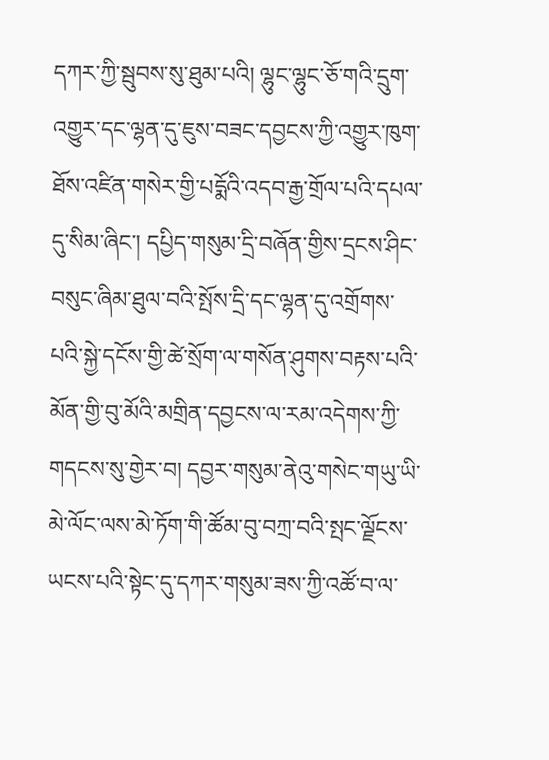དཀར་ཀྱི་སྦུབས་སུ་ཐུམ་པའི། ལྷུང་ལྷུང་ཅོ་གའི་དྲུག་འགྱུར་དང་ལྷན་དུ་ཇུས་བཟང་དབྱངས་ཀྱི་འགྱུར་ཁུག་ཐོས་འཛིན་གསེར་གྱི་པདྨོའི་འདབ་རྒྱ་གྲོལ་པའི་དཔལ་དུ་སིམ་ཞིང་། དཔྱིད་གསུམ་དྲི་བཞོན་གྱིས་དྲངས་ཤིང་བསུང་ཞིམ་ཐུལ་བའི་སྤོས་དྲི་དང་ལྷན་དུ་འགྲོགས་པའི་སྐྱེ་དངོས་གྱི་ཚེ་སྲོག་ལ་གསོན་ཤུགས་བརྟས་པའི་མོན་གྱི་བུ་མོའི་མགྲིན་དབྱངས་ལ་རམ་འདེགས་ཀྱི་གདངས་སུ་གྱེར་བ། དབྱར་གསུམ་ནེའུ་གསེང་གཡུ་ཡི་མེ་ལོང་ལས་མེ་ཏོག་གི་ཚོམ་བུ་བཀྲ་བའི་སྤང་ལྗོངས་ཡངས་པའི་སྟེང་དུ་དཀར་གསུམ་ཟས་ཀྱི་འཚོ་བ་ལ་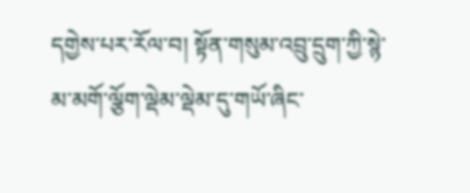དགྱེས་པར་རོལ་བ། སྟོན་གསུམ་འབྲུ་དྲུག་ཀྱི་སྙེ་མ་མགོ་ལྕོག་ལྡེམ་ལྡེམ་དུ་གཡོ་ཞིང་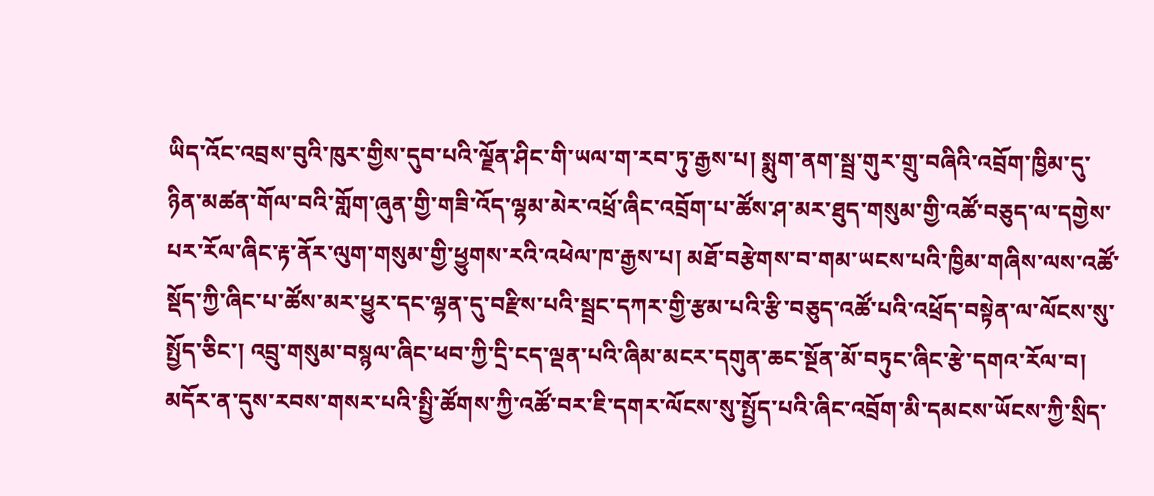ཡིད་འོང་འབྲས་བུའི་ཁུར་གྱིས་དུབ་པའི་ལྗོན་ཤིང་གི་ཡལ་ག་རབ་ཏུ་རྒྱས་པ། སྨུག་ནག་སྦྲ་གུར་གྲུ་བཞིའི་འབྲོག་ཁྱིམ་དུ་ཉིན་མཚན་གོལ་བའི་གློག་ཞུན་གྱི་གཟི་འོད་ལྷམ་མེར་འཕྲོ་ཞིང་འབྲོག་པ་ཚོས་ཤ་མར་ཐུད་གསུམ་གྱི་འཚོ་བཅུད་ལ་དགྱེས་པར་རོལ་ཞིང་རྟ་ནོར་ལུག་གསུམ་གྱི་ཕྱུགས་རའི་འཕེལ་ཁ་རྒྱས་པ། མཐོ་བརྩེགས་བ་གམ་ཡངས་པའི་ཁྱིམ་གཞིས་ལས་འཚོ་སྡོད་ཀྱི་ཞིང་པ་ཚོས་མར་ཕྱུར་དང་ལྷན་དུ་བརྫིས་པའི་སྦྲང་དཀར་གྱི་རྩམ་པའི་རྩི་བཅུད་འཚོ་པའི་འཕྲོད་བསྟེན་ལ་ལོངས་སུ་སྤྱོད་ཅིང་། འབྲུ་གསུམ་བསྙལ་ཞིང་ཕབ་ཀྱི་དྲི་ངད་ལྡན་པའི་ཞིམ་མངར་དགུན་ཆང་སྔོན་མོ་བཏུང་ཞིང་རྩེ་དགའ་རོལ་བ། མདོར་ན་དུས་རབས་གསར་པའི་སྤྱི་ཚོགས་ཀྱི་འཚོ་བར་ཇི་དགར་ལོངས་སུ་སྤྱོད་པའི་ཞིང་འབྲོག་མི་དམངས་ཡོངས་ཀྱི་སྲིད་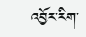འབྱོར་རིག་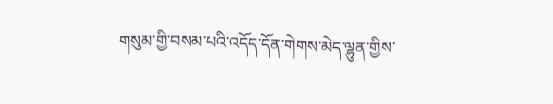གསུམ་གྱི་བསམ་པའི་འདོད་དོན་གེགས་མེད་ལྷུན་གྱིས་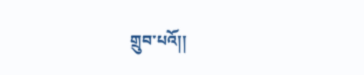གྲུབ་པའོ།།